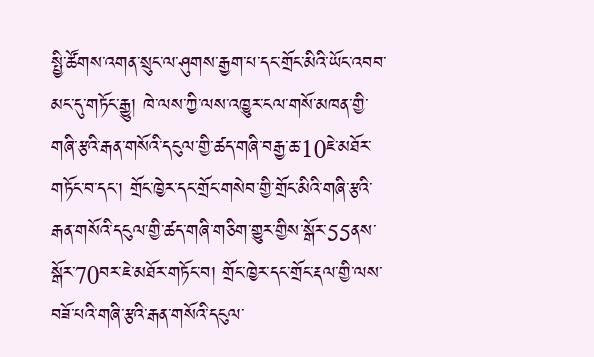སྤྱི་ཚོགས་འགན་སྲུང་ལ་ཤུགས་རྒྱག་པ་དང་གྲོང་མིའི་ཡོང་འབབ་མང་དུ་གཏོང་རྒྱུ། ཁེ་ལས་ཀྱི་ལས་འཁྱུར་ངལ་གསོ་མཁན་གྱི་གཞི་རྩའི་རྒན་གསོའི་དངུལ་གྱི་ཚད་གཞི་བརྒྱ་ཆ་10ཇེ་མཐོར་གཏོང་བ་དང་། གྲོང་ཁྱེར་དང་གྲོང་གསེབ་གྱི་གྲོང་མིའི་གཞི་རྩའི་རྒན་གསོའི་དངུལ་གྱི་ཚད་གཞི་གཅིག་གྱུར་གྱིས་སྒོར་55ནས་སྒོར་70བར་ཇེ་མཐོར་གཏོང་བ། གྲོང་ཁྱེར་དང་གྲོང་རྡལ་གྱི་ལས་བཟོ་པའི་གཞི་རྩའི་རྒན་གསོའི་དངུལ་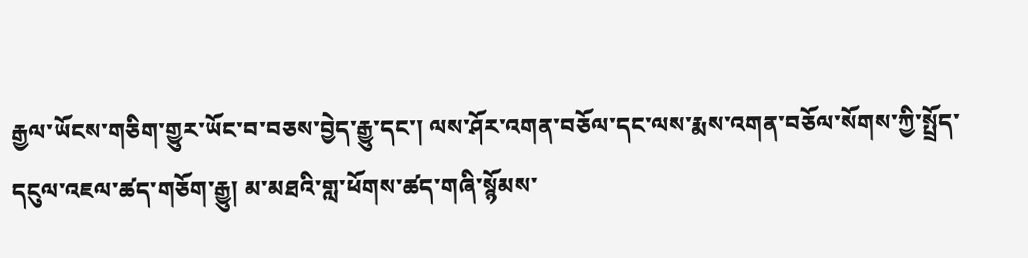རྒྱལ་ཡོངས་གཅིག་གྱུར་ཡོང་བ་བཅས་བྱེད་རྒྱུ་དང་། ལས་ཤོར་འགན་བཅོལ་དང་ལས་རྨས་འགན་བཅོལ་སོགས་ཀྱི་སྤྲོད་དངུལ་འཇལ་ཚད་གཅོག་རྒྱུ། མ་མཐའི་གླ་ཕོགས་ཚད་གཞི་སྙོམས་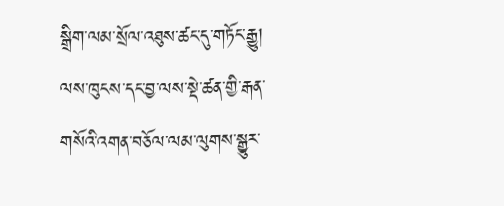སྒྲིག་ལམ་སྲོལ་འཐུས་ཚང་དུ་གཏོང་རྒྱུ། ལས་ཁུངས་དང་བྱ་ལས་སྡེ་ཚན་གྱི་རྒན་གསོའི་འགན་བཅོལ་ལམ་ལུགས་སྒྱུར་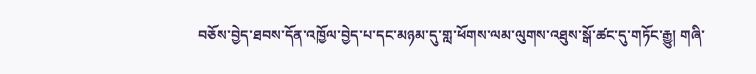བཅོས་བྱེད་ཐབས་དོན་འཁྱོལ་བྱེད་པ་དང་མཉམ་དུ་གླ་ཕོགས་ལམ་ལུགས་འཐུས་སྒོ་ཚང་དུ་གཏོང་རྒྱུ། གཞི་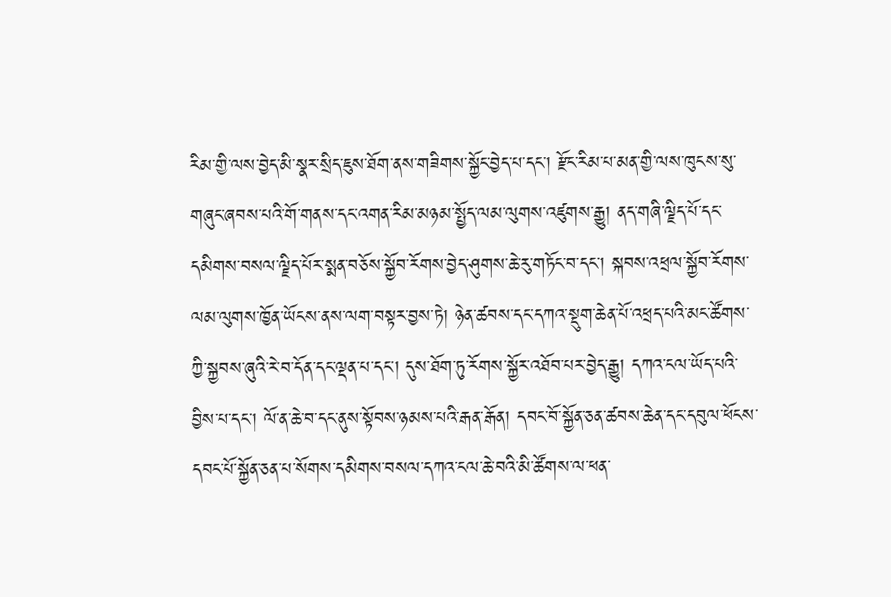རིམ་གྱི་ལས་བྱེད་མི་སྣར་སྲིད་ཇུས་ཐོག་ནས་གཟིགས་སྐྱོང་བྱེད་པ་དང་། རྫོང་རིམ་པ་མན་གྱི་ལས་ཁུངས་སུ་གཞུང་ཞབས་པའི་གོ་གནས་དང་འགན་རིམ་མཉམ་སྤྱོད་ལམ་ལུགས་འཛུགས་རྒྱུ། ནད་གཞི་ལྗིད་པོ་དང་དམིགས་བསལ་ལྗིད་པོར་སྨན་བཅོས་སྐྱོབ་རོགས་བྱེད་ཤུགས་ཆེ་རུ་གཏོང་བ་དང་། སྐབས་འཕྲལ་སྐྱོབ་རོགས་ལམ་ལུགས་ཁྱོན་ཡོངས་ནས་ལག་བསྟར་བྱས་ཏེ། ཉེན་ཚབས་དང་དཀའ་སྡུག་ཆེན་པོ་འཕྲད་པའི་མང་ཚོགས་ཀྱི་སྐྱབས་ཞུའི་རེ་བ་དོན་དང་ལྡན་པ་དང་། དུས་ཐོག་ཏུ་རོགས་སྐྱོར་འཐོབ་པར་བྱེད་རྒྱུ། དཀའ་ངལ་ཡོད་པའི་བྱིས་པ་དང་། ལོ་ན་ཆེ་བ་དང་ནུས་སྟོབས་ཉམས་པའི་རྒན་རྒོན། དབང་བོ་སྐྱོན་ཅན་ཚབས་ཆེན་དང་དབུལ་ཕོངས་དབང་པོ་སྐྱོན་ཅན་པ་སོགས་དམིགས་བསལ་དཀའ་ངལ་ཆེ་བའི་མི་ཚོགས་ལ་ཕན་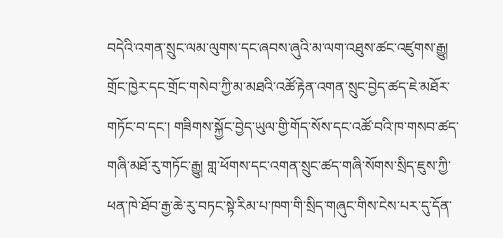བདེའི་འགན་སྲུང་ལམ་ལུགས་དང་ཞབས་ཞུའི་མ་ལག་འཐུས་ཚང་འཛུགས་རྒྱུ། གྲོང་ཁྱེར་དང་གྲོང་གསེབ་ཀྱི་མ་མཐའི་འཚོ་རྟེན་འགན་སྲུང་བྱེད་ཚད་ཇེ་མཐོར་གཏོང་བ་དང་། གཟིགས་སྐྱོང་བྱེད་ཡུལ་གྱི་གོད་སོས་དང་འཚོ་བའི་ཁ་གསབ་ཚད་གཞི་མཐོ་རུ་གཏོང་རྒྱུ། གླ་ཕོགས་དང་འགན་སྲུང་ཚད་གཞི་སོགས་སྲིད་ཇུས་ཀྱི་ཕན་ཁེ་ཐོབ་རྒྱ་ཆེ་རུ་བཏང་སྟེ་རིམ་པ་ཁག་གི་སྲིད་གཞུང་གིས་ངེས་པར་དུ་དོན་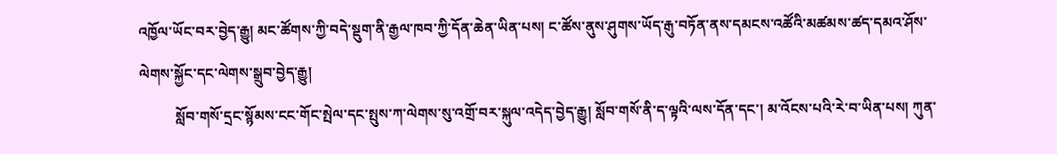འཁྱོལ་ཡོང་བར་བྱེད་རྒྱུ། མང་ཚོགས་ཀྱི་བདེ་སྡུག་ནི་རྒྱལ་ཁབ་ཀྱི་དོན་ཆེན་ཡིན་པས། ང་ཚོས་ནུས་ཤུགས་ཡོད་རྒུ་བཏོན་ནས་དམངས་འཚོའི་མཚམས་ཚད་དམའ་ཤོས་ལེགས་སྐྱོང་དང་ལེགས་སྒྲུབ་བྱེད་རྒྱུ།
          སློབ་གསོ་དྲང་སྙོམས་ངང་གོང་སྤེལ་དང་སྤུས་ཀ་ལེགས་སུ་འགྲོ་བར་སྐུལ་འདེད་བྱེད་རྒྱུ། སློབ་གསོ་ནི་ད་ལྟའི་ལས་དོན་དང་། མ་འོངས་པའི་རེ་བ་ཡིན་པས། ཀུན་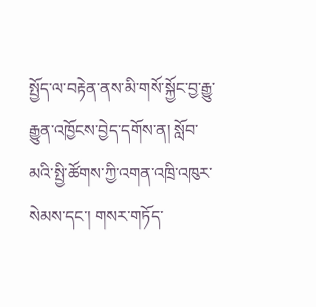སྤྱོད་ལ་བརྟེན་ནས་མི་གསོ་སྐྱོང་བྱ་རྒྱུ་རྒྱུན་འཁྱོངས་བྱེད་དགོས་ན། སློབ་མའི་སྤྱི་ཚོགས་ཀྱི་འགན་འཁྲི་འཁུར་སེམས་དང་། གསར་གཏོད་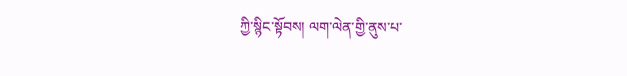ཀྱི་སྙིང་སྟོབས། ལག་ལེན་གྱི་ནུས་པ་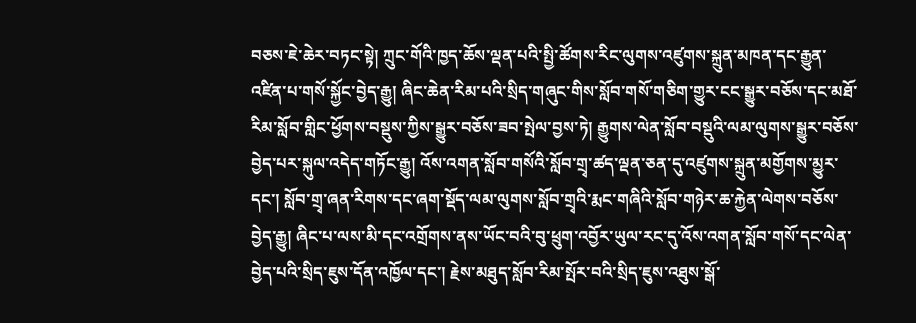བཅས་ཇེ་ཆེར་བཏང་སྟེ། ཀྲུང་གོའི་ཁྱད་ཆོས་ལྡན་པའི་སྤྱི་ཚོགས་རིང་ལུགས་འཛུགས་སྐྲུན་མཁན་དང་རྒྱུན་འཛིན་པ་གསོ་སྐྱོང་བྱེད་རྒྱུ། ཞིང་ཆེན་རིམ་པའི་སྲིད་གཞུང་གིས་སློབ་གསོ་གཅིག་གྱུར་ངང་སྒྱུར་བཅོས་དང་མཐོ་རིམ་སློབ་གླིང་ཕྱོགས་བསྡུས་ཀྱིས་སྒྱུར་བཅོས་ཟབ་སྤེལ་བྱས་ཏེ། རྒྱུགས་ལེན་སློབ་བསྡུའི་ལམ་ལུགས་སྒྱུར་བཅོས་བྱེད་པར་སྐུལ་འདེད་གཏོང་རྒྱུ། འོས་འགན་སློབ་གསོའི་སློབ་གྲྭ་ཚད་ལྡན་ཅན་དུ་འཛུགས་སྐྲུན་མགྱོགས་མྱུར་དང་། སློབ་གྲྭ་ཞན་རིགས་དང་ཞག་སྡོད་ལམ་ལུགས་སློབ་གྲྭའི་རྨང་གཞིའི་སློབ་གཉེར་ཆ་རྐྱེན་ལེགས་བཅོས་བྱེད་རྒྱུ། ཞིང་པ་ལས་མི་དང་འགྲོགས་ནས་ཡོང་བའི་བུ་ཕྲུག་འབྱོར་ཡུལ་རང་དུ་འོས་འགན་སློབ་གསོ་དང་ལེན་བྱེད་པའི་སྲིད་ཇུས་དོན་འཁྱོལ་དང་། རྗེས་མཐུད་སློབ་རིམ་སྤོར་བའི་སྲིད་ཇུས་འཐུས་སྒོ་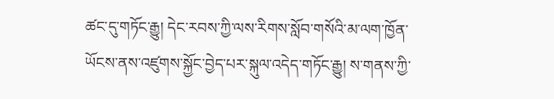ཚང་དུ་གཏོང་རྒྱུ། དེང་རབས་ཀྱི་ལས་རིགས་སློབ་གསོའི་མ་ལག་ཁྱོན་ཡོངས་ནས་འཛུགས་སྐྱོང་བྱེད་པར་སྐུལ་འདེད་གཏོང་རྒྱུ། ས་གནས་ཀྱི་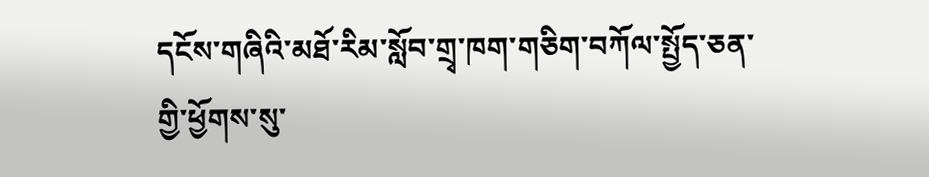དངོས་གཞིའི་མཐོ་རིམ་སློབ་གྲྭ་ཁག་གཅིག་བཀོལ་སྤྱོད་ཅན་གྱི་ཕྱོགས་སུ་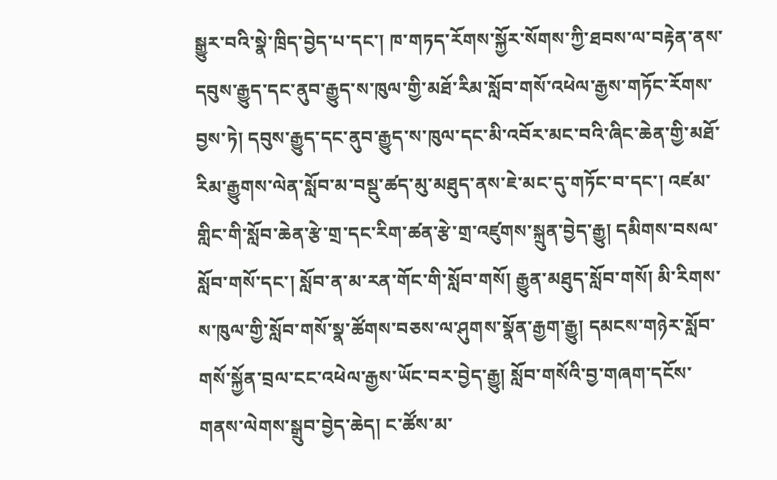སྒྱུར་བའི་སྣེ་ཁྲིད་བྱེད་པ་དང་། ཁ་གཏད་རོགས་སྐྱོར་སོགས་ཀྱི་ཐབས་ལ་བརྟེན་ནས་དབུས་རྒྱུད་དང་ནུབ་རྒྱུད་ས་ཁུལ་གྱི་མཐོ་རིམ་སློབ་གསོ་འཕེལ་རྒྱས་གཏོང་རོགས་བྱས་ཏེ། དབུས་རྒྱུད་དང་ནུབ་རྒྱུད་ས་ཁུལ་དང་མི་འབོར་མང་བའི་ཞིང་ཆེན་གྱི་མཐོ་རིམ་རྒྱུགས་ལེན་སློབ་མ་བསྡུ་ཚད་མུ་མཐུད་ནས་ཇེ་མང་དུ་གཏོང་བ་དང་། འཛམ་གླིང་གི་སློབ་ཆེན་རྩེ་གྲ་དང་རིག་ཚན་རྩེ་གྲ་འཛུགས་སྐྲུན་བྱེད་རྒྱུ། དམིགས་བསལ་སློབ་གསོ་དང་། སློབ་ན་མ་རན་གོང་གི་སློབ་གསོ། རྒྱུན་མཐུད་སློབ་གསོ། མི་རིགས་ས་ཁུལ་གྱི་སློབ་གསོ་སྣ་ཚོགས་བཅས་ལ་ཤུགས་སྣོན་རྒྱག་རྒྱུ། དམངས་གཉེར་སློབ་གསོ་སྐྱོན་བྲལ་ངང་འཕེལ་རྒྱས་ཡོང་བར་བྱེད་རྒྱུ། སློབ་གསོའི་བྱ་གཞག་དངོས་གནས་ལེགས་སྒྲུབ་བྱེད་ཆེད། ང་ཚོས་མ་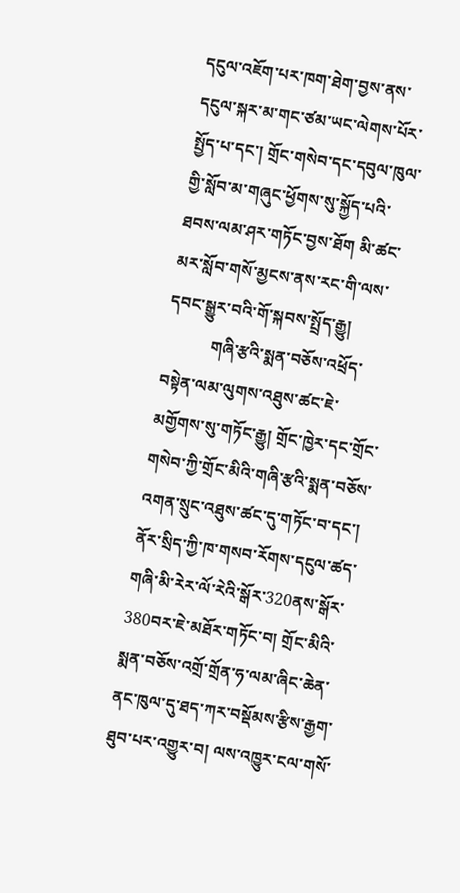དངུལ་འཇོག་པར་ཁག་ཐེག་བྱས་ནས་དངུལ་སྐར་མ་གང་ཙམ་ཡང་ལེགས་པོར་སྤྱོད་པ་དང་། གྲོང་གསེབ་དང་དབུལ་ཁུལ་གྱི་སློབ་མ་གཞུང་ཕྱོགས་སུ་སྐྱོད་པའི་ཐབས་ལམ་ཤར་གཏོང་བྱས་ཐོག མི་ཚང་མར་སློབ་གསོ་མྱངས་ནས་རང་གི་ལས་དབང་སྒྱུར་བའི་གོ་སྐབས་སྤྲོད་རྒྱུ།
           གཞི་རྩའི་སྨན་བཅོས་འཕྲོད་བསྟེན་ལམ་ལུགས་འཐུས་ཚང་ཇེ་མགྱོགས་སུ་གཏོང་རྒྱུ། གྲོང་ཁྱེར་དང་གྲོང་གསེབ་ཀྱི་གྲོང་མིའི་གཞི་རྩའི་སྨན་བཅོས་འགན་སྲུང་འཐུས་ཚང་དུ་གཏོང་བ་དང་། ནོར་སྲིད་ཀྱི་ཁ་གསབ་རོགས་དངུལ་ཚད་གཞི་མི་རེར་ལོ་རེའི་སྒོར་320ནས་སྒོར་380བར་ཇེ་མཐོར་གཏོང་བ། གྲོང་མིའི་སྨན་བཅོས་འགྲོ་གྲོན་ཧ་ལམ་ཞིང་ཆེན་ནང་ཁུལ་དུ་ཐད་ཀར་བསྡོམས་རྩིས་རྒྱག་ཐུབ་པར་འགྱུར་བ། ལས་འཁྱུར་ངལ་གསོ་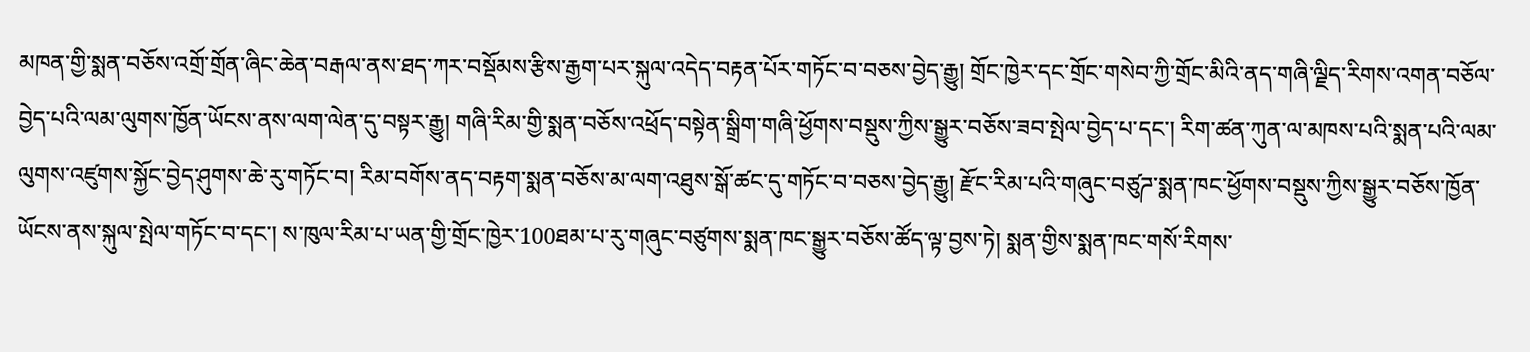མཁན་གྱི་སྨན་བཅོས་འགྲོ་གྲོན་ཞིང་ཆེན་བརྒལ་ནས་ཐད་ཀར་བསྡོམས་རྩིས་རྒྱག་པར་སྐུལ་འདེད་བརྟན་པོར་གཏོང་བ་བཅས་བྱེད་རྒྱུ། གྲོང་ཁྱེར་དང་གྲོང་གསེབ་ཀྱི་གྲོང་མིའི་ནད་གཞི་ལྗིད་རིགས་འགན་བཅོལ་བྱེད་པའི་ལམ་ལུགས་ཁྱོན་ཡོངས་ནས་ལག་ལེན་དུ་བསྟར་རྒྱུ། གཞི་རིམ་གྱི་སྨན་བཅོས་འཕྲོད་བསྟེན་སྒྲིག་གཞི་ཕྱོགས་བསྡུས་ཀྱིས་སྒྱུར་བཅོས་ཟབ་སྤེལ་བྱེད་པ་དང་། རིག་ཚན་ཀུན་ལ་མཁས་པའི་སྨན་པའི་ལམ་ལུགས་འཛུགས་སྐྱོང་བྱེད་ཤུགས་ཆེ་རུ་གཏོང་བ། རིམ་བགོས་ནད་བརྟག་སྨན་བཅོས་མ་ལག་འཐུས་སྒོ་ཚང་དུ་གཏོང་བ་བཅས་བྱེད་རྒྱུ། རྫོང་རིམ་པའི་གཞུང་བཙུཌ་སྨན་ཁང་ཕྱོགས་བསྡུས་ཀྱིས་སྒྱུར་བཅོས་ཁྱོན་ཡོངས་ནས་སྐུལ་སྤེལ་གཏོང་བ་དང་། ས་ཁུལ་རིམ་པ་ཡན་གྱི་གྲོང་ཁྱེར་100ཐམ་པ་རུ་གཞུང་བཙུགས་སྨན་ཁང་སྒྱུར་བཅོས་ཚོད་ལྟ་བྱས་ཏེ། སྨན་གྱིས་སྨན་ཁང་གསོ་རིགས་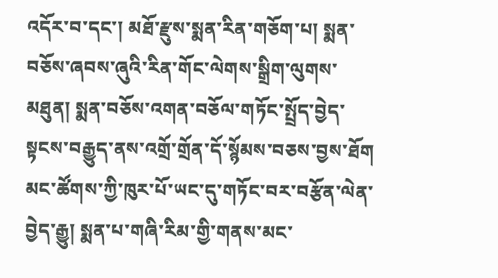འདོར་བ་དང་། མཐོ་རྫུས་སྨན་རིན་གཅོག་པ། སྨན་བཅོས་ཞབས་ཞུའི་རིན་གོང་ལེགས་སྒྲིག་ལུགས་མཐུན། སྨན་བཅོས་འགན་བཅོལ་གཏོང་སྤྲོད་བྱེད་སྟངས་བརྒྱུད་ནས་འགྲོ་གྲོན་དོ་སྙོམས་བཅས་བྱས་ཐོག མང་ཚོགས་ཀྱི་ཁུར་པོ་ཡང་དུ་གཏོང་བར་བརྩོན་ལེན་བྱེད་རྒྱུ། སྨན་པ་གཞི་རིམ་གྱི་གནས་མང་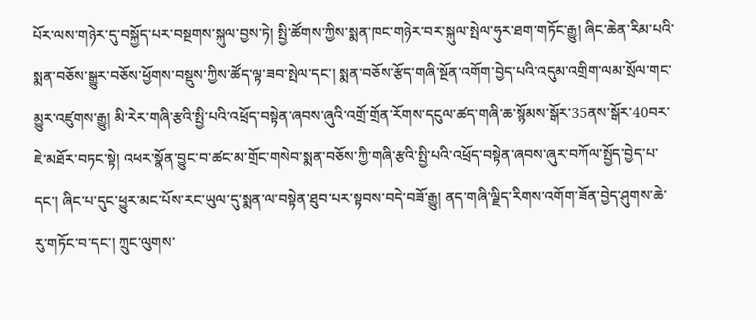པོར་ལས་གཉེར་དུ་བསྐྱོད་པར་བསྔགས་སྐུལ་བྱས་ཏེ། སྤྱི་ཚོགས་ཀྱིས་སྨན་ཁང་གཉེར་བར་སྐུལ་སྤེལ་ཧུར་ཐག་གཏོང་རྒྱུ། ཞིང་ཆེན་རིམ་པའི་སྨན་བཅོས་སྒྱུར་བཅོས་ཕྱོགས་བསྡུས་ཀྱིས་ཚོད་ལྟ་ཟབ་སྤེལ་དང་། སྨན་བཅོས་རྩོད་གཞི་སྔོན་འགོག་བྱེད་པའི་འདུམ་འགྲིག་ལམ་སྲོལ་གང་མྱུར་འཛུགས་རྒྱུ། མི་རེར་གཞི་རྩའི་སྤྱི་པའི་འཕྲོད་བསྟེན་ཞབས་ཞུའི་འགྲོ་གྲོན་རོགས་དངུལ་ཚད་གཞི་ཆ་སྙོམས་སྒོར་35ནས་སྒོར་40བར་ཇེ་མཐོར་བཏང་སྟེ། འཕར་སྣོན་བྱུང་བ་ཚང་མ་གྲོང་གསེབ་སྨན་བཅོས་ཀྱི་གཞི་རྩའི་སྤྱི་པའི་འཕྲོད་བསྟེན་ཞབས་ཞུར་བཀོལ་སྤྱོད་བྱེད་པ་དང་། ཞིང་པ་དུང་ཕྱུར་མང་པོས་རང་ཡུལ་དུ་སྨན་ལ་བསྟེན་ཐུབ་པར་སྟབས་བདེ་བཟོ་རྒྱུ། ནད་གཞི་ལྗིད་རིགས་འགོག་ཟོན་བྱེད་ཤུགས་ཆེ་རུ་གཏོང་བ་དང་། ཀྲུང་ལུགས་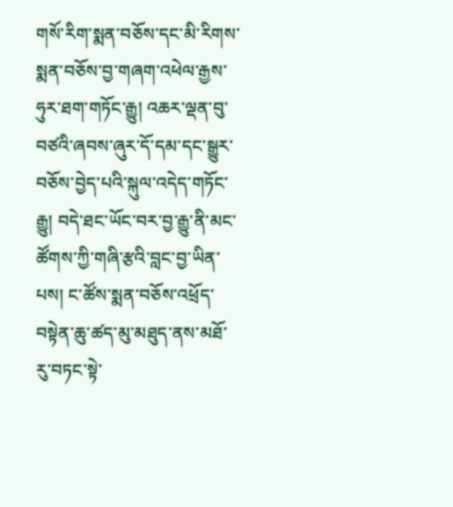གསོ་རིག་སྨན་བཅོས་དང་མི་རིགས་སྨན་བཅོས་བྱ་གཞག་འཕེལ་རྒྱས་ཧུར་ཐག་གཏོང་རྒྱུ། འཆར་ལྡན་བུ་བཙའི་ཞབས་ཞུར་དོ་དམ་དང་སྒྱུར་བཅོས་བྱེད་པའི་སྐུལ་འདེད་གཏོང་རྒྱུ། བདེ་ཐང་ཡོང་བར་བྱ་རྒྱུ་ནི་མང་ཚོགས་ཀྱི་གཞི་རྩའི་བླང་བྱ་ཡིན་པས། ང་ཚོས་སྨན་བཅོས་འཕྲོད་བསྟེན་ཆུ་ཚད་མུ་མཐུད་ནས་མཐོ་རུ་བཏང་སྟེ་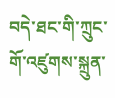བདེ་ཐང་གི་ཀྲུང་གོ་འཛུགས་སྐྲུན་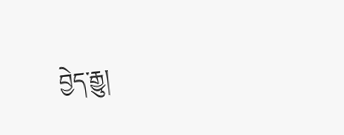བྱེད་རྒྱུ།